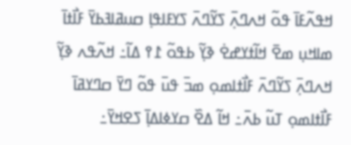ߞߟߍ߬ߓߊ߫ ߟߋ߬ ߞߍߣߍ߲߫ ߖߌ߬ߣߍ߫ ߖߌߓߊߟߊ߲ ߛߎߥߊߔߕߌ߫ ߓߊ߯ߙߊ߫ ߘߊߞߎ߲ ߘߐ߫ ߞߊ߬ߙߌߝߐ߭ ߢߌ߲߬ ߕߟߋ߬ ߁߉ ߡߊ߬߸ ߞߍ߬ߟߍ ߢߌ߲߬ ߞߍߣߍ߲߫ ߖߌ߬ߣߍ߫ ߓߊ߯ߙߊߘߋ߲ ߘߏ߫ ߟߎ߫ ߟߋ߬ ߣߌ߫ ߛߣߌߥߊ߫ ߓߊ߯ߙߊߘߋ߲ ߠߎ߬ ߕߍ߫߸ ߞߊ߬ ߡߐ߰ ߛߌߦߊߡߊ߲߫ ߖߐߞߌ߫߸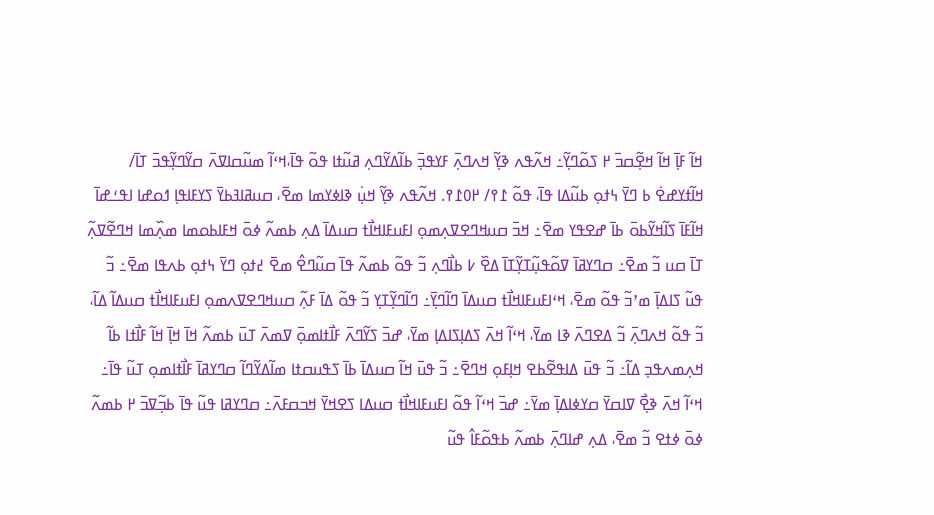ߞߊ߬ ߓߊ߲߫ ߞߊ߬ ߞߐ߲߬ߛߏ߫ ߂ ߖߋ߬ߣߌ߲߬߸ ߞߍ߬ߟߍ ߢߌ߲߬ ߞߍߣߍ߲߫ ߓߌߟߏ߲߫ ߕߊ߬ߡߌ߬ߣߍ߲ ߥߎ߬ߙߊ ߟߋ߬ ߟߊ߫،ߞߵߊ߬ ߘߎ߬ߛߊߜߍ߫ ߛߌ߬ߣߌ߲߬ߟߏ߫ ߠߊ߫/ ߞߊ߬ߙߌߝߐ߭ ߕ ߣߌ߫ ߆ߙߋ߲ ߕߎ߬ߡߊ ߟߊ߫، ߟߋ߬ ߁߉/ ߂߀߁߉. ߞߍ߬ߟߍ ߢߌ߲߬ ߞߎ߲߭ ߢߊߦߌߘߊ ߘߐ߫، ߛߎߥߊߔߕߌ߫ ߖߌߓߊߟߊ߲ ߗߋߝߊ ߊߟߑߝߊ߫ ߞߊ߬ߓߊ߫ ߖߊ߬ߞߌ߬ߕߋ߫ ߕߊ߫ ߝߐߟߌ ߘߐ߫߸ ߞߏ߫ ߛߎߞߣߐߜߍ߲ߘߋ߲ ߊߓߎߓߊߞߊ߯ߙ ߛߎߡߊ߫ ߡߍ߲ ߕߘߍ߬ ߦߋ߫ ߞߓߊߕߋߘߊ ߘߍ߲߰ߘߊ ߞߣߐ߬ߜߍ߲߬ ߠߊ߫ ߛߎ ߏ߬ ߘߐ߫߸ ߛߣߌߥߊ߫ ߜߋ߬ߟߎ߲߬ߠߌ߲߬ߠߊ߫ ߡߐ߰ ߇ ߕߊ߯ߣߍ߲ ߏ߬ ߟߋ߬ ߕߘߍ߬ ߟߊ߫ ߛߎ߬ߣߐ߮ ߘߐ߫ ߄ߙߋ߲ ߣߌ߫ ߆ߙߋ߲ ߕߍߟߊ ߘߐ߫߸ ߏ߬ ߟߎ߬ ߖߊߡߊ߲߫ ߘߴߏ߬ ߟߋ߬ ߘߐ߫، ߞߵߊߓߎߓߊߞߊ߯ߙ ߛߎߡߊ߫ ߣߊ߬ߣߌ߲߫߸ ߣߊ߬ߣߌ߲߬ߠߌ߲ ߏ߬ ߟߋ߬ ߡߊ߫ ߓߍ߲߬ ߛߎߞߣߐߜߍߘߋ߲ ߊߓߎߓߊߞߊ߯ߙ ߛߎߡߊ߬ ߡߊ߬، ߏ߬ ߟߋ߬ ߞߍߣߍ߲߫ ߏ߬ ߡߐߣߍ߫ ߢߊ ߘߌ߫، ߞߵߊ߬ ߞߍ߫ ߖߡߊ߲ߖߊߡߊ߲ ߘߌ߫، ߝߏ߫ ߖߌ߬ߣߍ߫ ߓߊ߯ߙߊߘߋ߲߫ ߜߘߍ߫ ߠߎ߫ ߕߘߍ߬ ߞߊ߫ ߞߊ߲߫ ߞߊ߬ ߓߊ߯ߙߊ ߕߊ߬ ߞߍ߲ߘߍߟߏ߲ ߡߊ߬߸ ߏ߬ ߟߎ߫ ߡߊߟߐ߬ߕߐ ߞߊ߲ߓߋ߲ ߞߣߐ߫߸ ߏ߬ ߟߎ߫ ߞߊ߬ ߛߎߡߊ߫ ߕߊ߫ ߖߟߎߛߙߊ ߘߊ߬ߡߌ߬ߣߊ߬ ߛߣߌߥߊ߫ ߓߊ߯ߙߊߘߋ߲ ߠߎ߬ ߟߊ߫߸ ߞߵߊ߬ ߞߍ߫ ߢߐ߲߯ ߜߊߛߌ߫ ߛߌߦߊߡߊ߲߫ ߘߌ߫߸ ߝߏ߫ ߞߵߊ߬ ߟߋ߬ ߊߓߎߓߊߞߊ߯ߙ ߛߎߡߊ ߖߐߞߌ߫ ߞߏߛߓߍ߫߸ ߛߣߌߥߊ ߟߎ߬ ߟߊ߫ ߕߏ߲߬ߜߏ߫ ߂ ߕߘߍ߬ ߦߋ߫ ߦߙߐ ߏ߬ ߘߐ߫، ߡߍ߲ ߝߊߣߍ߲߫ ߕߘߍ߬ ߕߟߋ߬ߓߊ߮ ߟߎ߬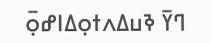ߣߌ߫ ߢߎߡߍߙߋ߲ߡߊߝߋ߲߫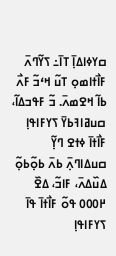ߛߌߦߊߡߊ߲߫ ߠߊ߫߸ ߖߌ߬ߣߍ߫ ߓߊ߯ߙߊߘߋ߲ ߠߎ߬ ߞߵߏ߬ ߓߍ߯ ߕߊ߬ ߞߐߘߍ߫. ߏ߬ ߓߟߏߡߊ߬، ߛߎߥߊߔߕߌ߫ ߖߌߓߊߟߊ߲ ߓߊ߯ߙߊ߫ ߦߙߐ ߣߌ߲߬ ߛߎߡߊߣߍ߲߫ ߕߍ߫ ߕߋ߲߬ߕߋ߲߬ ߡߎ߰ߡߍ߫، ߓߊߏ߬، ߡߐ߰ ߂߀߀߀ ߟߋ߬ ߓߊ߯ߙߊ߫ ߟߊ߫ ߖߌߓߊߟߊ߲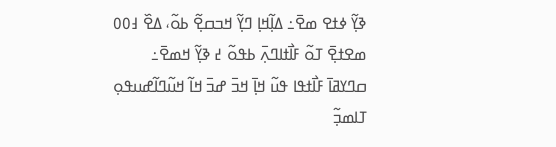ߢߌ߲߬ ߦߙߐ ߘߐ߫߸ ߡߊ߲߬ߞߊ߲ ߣߌ߲߬ ߞߏߛߐ߲߬ ߕߋ߬، ߡߐ߰ ߃߀߀ ߘߐߙߐ߲߫ ߠߋ߬ ߓߊ߯ߙߊߣߍ߲߫ ߕߟߋ߬ ߄ ߢߌ߲߬ ߞߘߐ߫߸ ߛߣߌߥߊ߫ ߓߊ߯ߙߟߊ ߟߎ߬ ߞߊ߲߫ ߞߏ߫ ߝߏ߫ ߞߊ߬ ߞߎ߬ߣߊ߬ߝߎߟߋ߲ ߠߊߘߏ߲߬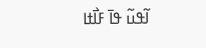ߊ߬ߟߎ߬ ߟߊ߫ ߓߊ߯ߙߊ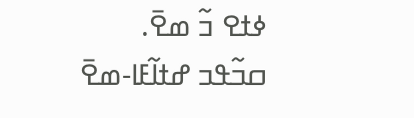ߦߙߐ ߏ߬ ߘߐ߫.
ߛߏ߬ߟߏ ߝߙߊ߬ߓߊ-ߘߐ߫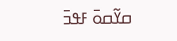ߛߌ߬ߛߋ߫ ߓߟߏ߫